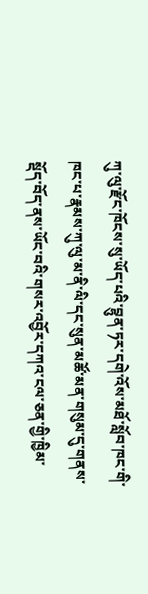ཀུ་ལུ་རྫོང་ཁོངས་སུ་ཡོད་པའི་བྷུན་ཏར་དགེ་འོས་མཐོ་སློབ་ཁང་གི་ཁང་པ་རྣམས་ཀུ་ལུ་མ་ནི་ལི་དང་སུན་མཚོ་མན་གསུམ་དུ་གནས་སྡོད་བོད་ནས་ཡོང་བའི་གསར་འབྱོར་དཀའ་ངལ་ཅན་གྱི་ཁྱིམ་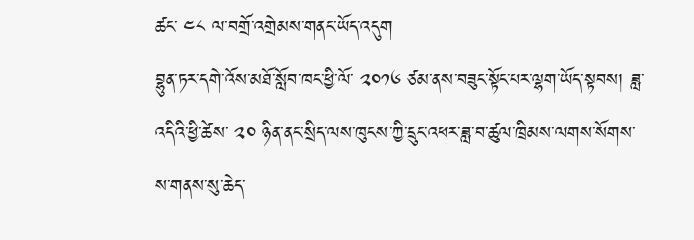ཚང་ ༤༨ ལ་བགྲོ་འགྲེམས་གནང་ཡོད་འདུག
བྷུན་ཏར་དགེ་འོས་མཐོ་སློབ་ཁང་ཕྱི་ལོ་ ༢༠༡༦ ཙམ་ནས་བཟུང་སྟོང་པར་ལྷག་ཡོད་སྟབས། ཟླ་འདིའི་ཕྱི་ཚེས་ ༢༠ ཉིན་ནང་སྲིད་ལས་ཁུངས་ཀྱི་དྲུང་འཕར་ཟླ་བ་ཚུལ་ཁྲིམས་ལགས་སོགས་ས་གནས་སུ་ཆེད་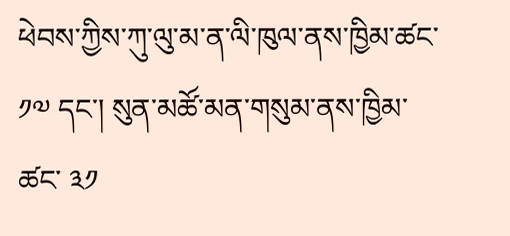ཕེབས་ཀྱིས་ཀུ་ལུ་མ་ན་ལི་ཁུལ་ནས་ཁྱིམ་ཚང་ ༡༧ དང་། སུན་མཚོ་མན་གསུམ་ནས་ཁྱིམ་ཚང་ ༣༡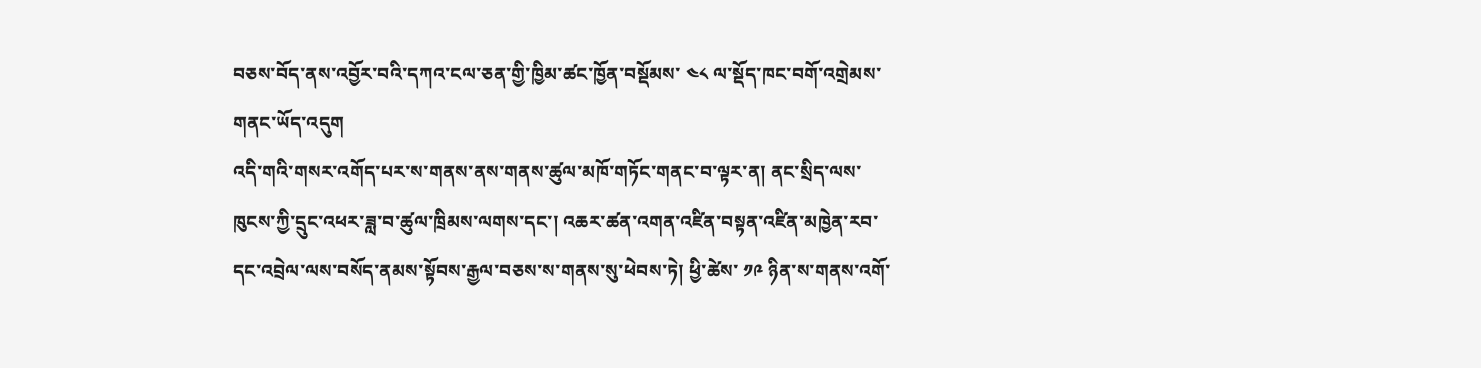བཅས་བོད་ནས་འབྱོར་བའི་དཀའ་ངལ་ཅན་གྱི་ཁྱིམ་ཚང་ཁྱོན་བསྡོམས་ ༤༨ ལ་སྡོད་ཁང་བགོ་འགྲེམས་གནང་ཡོད་འདུག
འདི་གའི་གསར་འགོད་པར་ས་གནས་ནས་གནས་ཚུལ་མཁོ་གཏོང་གནང་བ་ལྟར་ན། ནང་སྲིད་ལས་ཁུངས་ཀྱི་དྲུང་འཕར་ཟླ་བ་ཚུལ་ཁྲིམས་ལགས་དང་། འཆར་ཚན་འགན་འཛིན་བསྟན་འཛིན་མཁྱེན་རབ་དང་འབྲེལ་ལས་བསོད་ནམས་སྟོབས་རྒྱལ་བཅས་ས་གནས་སུ་ཕེབས་ཏེ། ཕྱི་ཚེས་ ༡༩ ཉིན་ས་གནས་འགོ་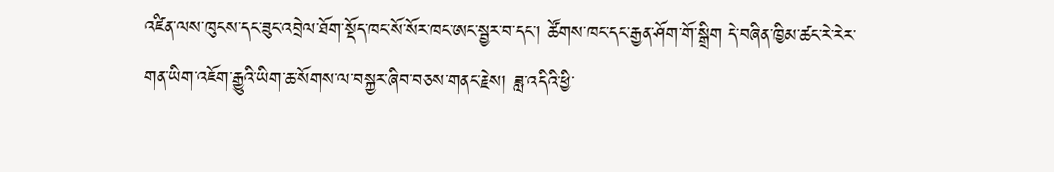འཛིན་ལས་ཁུངས་དང་ཟུང་འབྲེལ་ཐོག་སྡོད་ཁང་སོ་སོར་ཁང་ཨང་སྦྱར་བ་དང་། ཚོགས་ཁང་དང་རྒྱན་ཤོག་གོ་སྒྲིག དེ་བཞིན་ཁྱིམ་ཚང་རེ་རེར་གན་ཡིག་འཇོག་རྒྱུའི་ཡིག་ཆ་སོགས་ལ་བསྐྱར་ཞིབ་བཅས་གནང་རྗེས། ཟླ་འདིའི་ཕྱི་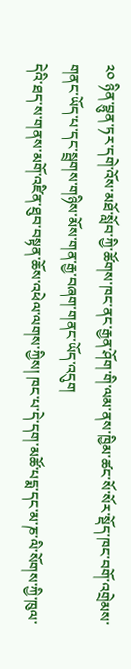༢༠ ཉིན་བྷུན་ཏར་དགེ་འོས་མཐོ་སློབ་ཀྱི་ཚོགས་ཁང་ནང་རྒྱན་ཤོག་གི་ལམ་ནས་ཁྱིམ་ཚང་སོ་སོར་སྡོད་ཁང་བགོ་འགྲེམས་གནང་ཡོད་པ་དང་སྦྲགས་གཉིས་མོས་གན་རྒྱ་བཞག་གནང་ཡོད་འདུག
དེའི་ཐད་ས་གནས་མགོ་འཛིན་ཐུབ་བསྟན་ཆོས་འཕེལ་ལགས་ཀྱིས། ཁང་པ་དེ་དག་མཚོ་པདྨ་དང་མ་ཎ་ལི་སོགས་ཀྱི་ཁུལ་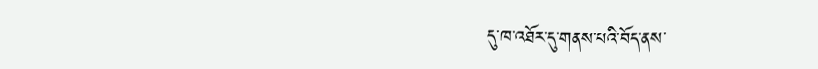དུ་ཁ་འཐོར་དུ་གནས་པའི་བོད་ནས་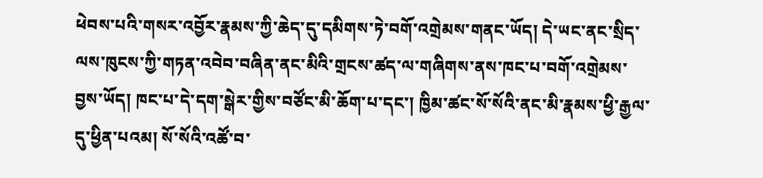ཕེབས་པའི་གསར་འབྱོར་རྣམས་ཀྱི་ཆེད་དུ་དམིགས་ཏེ་བགོ་འགྲེམས་གནང་ཡོད། དེ་ཡང་ནང་སྲིད་ལས་ཁུངས་ཀྱི་གཏན་འབེབ་བཞིན་ནང་མིའི་གྲངས་ཚད་ལ་གཞིགས་ནས་ཁང་པ་བགོ་འགྲེམས་བྱས་ཡོད། ཁང་པ་དེ་དག་སྒེར་གྱིས་བཙོང་མི་ཆོག་པ་དང་། ཁྱིམ་ཚང་སོ་སོའི་ནང་མི་རྣམས་ཕྱི་རྒྱལ་དུ་ཕྱིན་པའམ། སོ་སོའི་འཚོ་བ་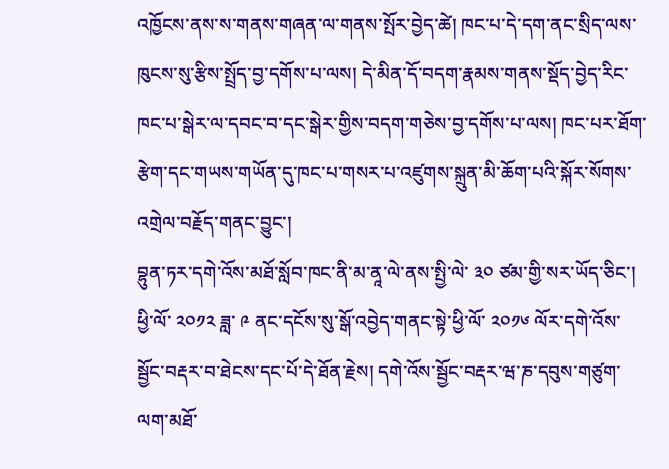འཁྱོངས་ནས་ས་གནས་གཞན་ལ་གནས་སྤོར་བྱེད་ཚེ། ཁང་པ་དེ་དག་ནང་སྲིད་ལས་ཁུངས་སུ་རྩིས་སྤྲོད་བྱ་དགོས་པ་ལས། དེ་མིན་དོ་བདག་རྣམས་གནས་སྡོད་བྱེད་རིང་ཁང་པ་སྒེར་ལ་དབང་བ་དང་སྒེར་གྱིས་བདག་གཅེས་བྱ་དགོས་པ་ལས། ཁང་པར་ཐོག་རྩེག་དང་གཡས་གཡོན་དུ་ཁང་པ་གསར་པ་འཛུགས་སྐྲུན་མི་ཆོག་པའི་སྐོར་སོགས་འགྲེལ་བརྗོད་གནང་བྱུང་།
བྷུན་ཏར་དགེ་འོས་མཐོ་སློབ་ཁང་ནི་མ་ནཱ་ལེ་ནས་སྤྱི་ལེ་ ༣༠ ཙམ་གྱི་སར་ཡོད་ཅིང་། ཕྱི་ལོ་ ༢༠༡༢ ཟླ་ ༩ ནང་དངོས་སུ་སྒོ་འབྱེད་གནང་སྟེ་ཕྱི་ལོ་ ༢༠༡༦ ལོར་དགེ་འོས་སྦྱོང་བརྡར་བ་ཐེངས་དང་པོ་དེ་ཐོན་རྗེས། དགེ་འོས་སྦྱོང་བརྡར་ཝ་ཎ་དབུས་གཙུག་ལག་མཐོ་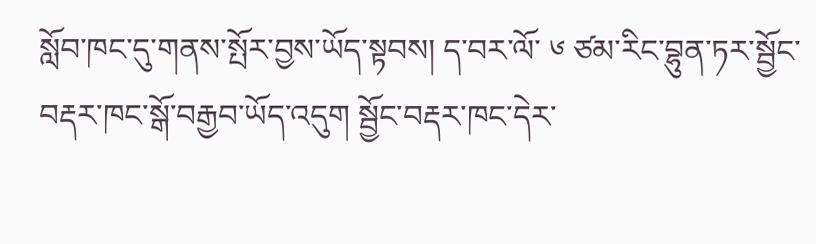སློབ་ཁང་དུ་གནས་སྤོར་བྱས་ཡོད་སྟབས། ད་བར་ལོ་ ༦ ཙམ་རིང་བྷུན་ཏར་སྦྱོང་བརྡར་ཁང་སྒོ་བརྒྱབ་ཡོད་འདུག སྦྱོང་བརྡར་ཁང་དེར་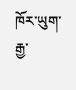ཁོར་ཡུག་རྒྱ་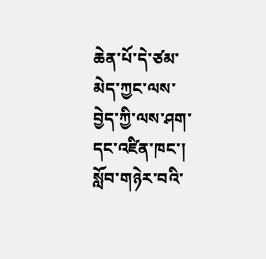ཆེན་པོ་དེ་ཙམ་མེད་ཀྱང་ལས་བྱེད་ཀྱི་ལས་ཤག་དང་འཛིན་ཁང་། སློབ་གཉེར་བའི་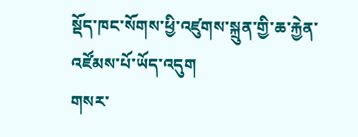སྡོད་ཁང་སོགས་ཕྱི་འཛུགས་སྐྲུན་གྱི་ཆ་རྐྱེན་འཛོམས་པོ་ཡོད་འདུག
གསར་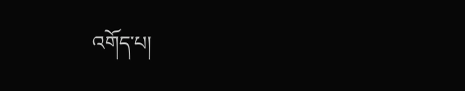འགོད་པ།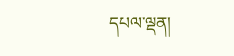དཔལ་ལྡན།